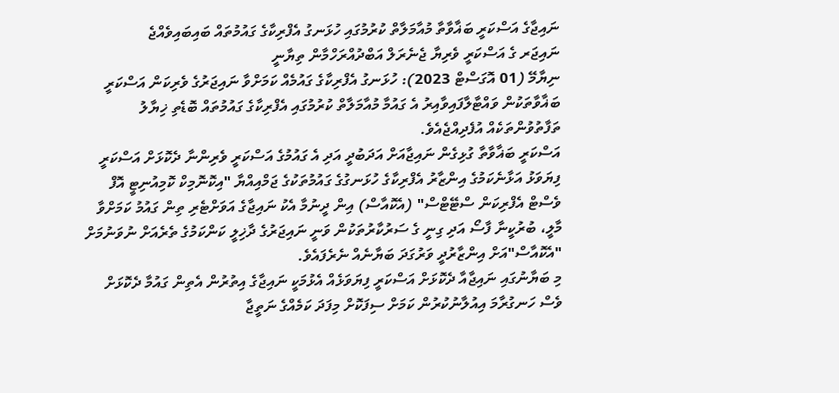ނައިޖާގެ އަސްކަރީ ބަޣާވާތާ މުއާމަލާތް ކުރުމުގައި ހުޅަނގު އެފްރިކާގެ ގައުމުތައް ބައިބައިވެއްޖެ
ނައިޖަރ ގެ އަސްކަރީ ވެރިޔާ ޖެނެރަލް އަބްދުއްރަހްމާން ތިޔާނީ
ނިޔާމޭ (01 އޮގަސްޓް 2023): ހުޅަނގު އެފްރިކާގެ ގައުމެއް ކަމަށްވާ ނައިޖަރުގެ ވެރިކަން އަސްކަރީ ބަޣާވާތަކުން ވައްޓާލާފައިވާއިރު އެ ގައުމާ މުއާމަލާތް ކުރުމުގައި އެފްރިކާގެ ގައުމުތައް ބޮޑެތި ޚިޔާލު ތަފާތުވުންތަކެއް އުފެދިއްޖެއެވެ.
އަސްކަރީ ބަޣާވާތާ ގުޅިގެން ނައިޖާއަށް އަދަބުދީ އަދި އެ ގައުމުގެ އަސްކަރީ ވެރިންނާ ދެކޮޅަށް އަސްކަރީ ފިޔަވަޅު އަޅާނެކަމުގެ އިންޒާރު އެފްރިކާގެ ހުޅަނގުގެ ގައުމުތަކުގެ ޖަމްއިއްޔާ "އިކޮނޮމިކް ކޮމިއުނިޓީ އޮފް ވެސްޓް އެފްރިކަން ސްޓޭޓްސް" (އެކޮއާސް) އިން ދީނުމާ އެކު ނައިޖާގެ އަވަށްޓެރި ތިން ގައުމު ކަމަށްވާ މާލީ، ބުރުކީނާ ފާސޯ އަދި ގިނީ ގެ ސަރުކާރުތަކުން ވަނީ ނައިޖަރުގެ ދާޚިލީ ކަންކަމުގެ ތެރެއަށް ނުވަނުމަށް "އެކޮއާސް"އަށް އިންޒާރުދީ ވަރުގަދަ ބަޔާނެއް ނެރެފައެވެ.
މި ބަޔާނުގައި ނައިޖާއާ ދެކޮޅަށް އަސްކަރީ ފިޔަވަޅެއް އެޅުމަކީ ނައިޖާގެ އިތުރުން އެތިން ގައުމާ ދެކޮޅަށް ވެސް ހަނގުރާމަ އިއުލާނުކުރުން ކަމަށް ސިފަކޮށް މިފަދަ ކަމެއްގެ ނަތީޖާ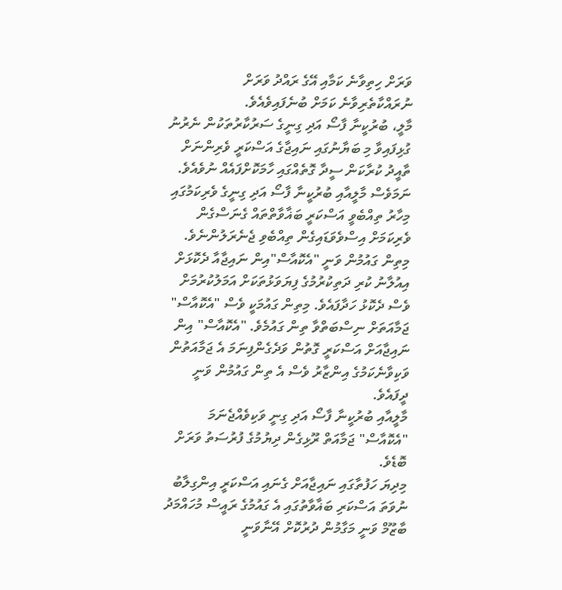ވަރަށް ހިތިވާނެ ކަމާއި އޭގެ ރައްދު ވަރަށް ނުރައްކާތެރިވާނެ ކަމަށް ބުނެފައިވެއެވެ.
މާލީ، ބުރުކީނާ ފާސޯ އަދި ގިނީގެ ސަރުކާރުތަކުން ނެރުނު ގުޅިފައިވާ މި ބަޔާނުގައި ނައިޖާގެ އަސްކަރީ ވެރިންނަށް ތާއީދު ކުރާކަން ސީދާ ގޮތެއްގައި ހާމަކޮށްފައެއް ނުވެއެވެ. ނަމަވެސް މާލީއާއި ބުރުކީނާ ފާސޯ އަދި ގިނީގެ ވެރިކަމުގައި މިހާރު ތިއްބެވީ އަސްކަރީ ބަޣާވާތްތައް ގެނަސްގެން ވެރިކަމަށް އިސްވެވަޑައިގެން ތިއްބެވި ޖެނެރަލުންނެވެ.
މިތިން ގައުމުން ވަނީ "އެކޮއާސް"އިން ނައިޖާއާ ދެކޮޅަށް އިއުލާނު ކުރި ދަތިކުރުމުގެ ފިޔަވަޅުތަކަށް އަމަލުކުރުމަށް ވެސް ދެކޮޅު ހަދާފައެވެ. މިތިން ގައުމަކީ ވެސް "އެކޮއާސް" ޖަމާއަތަށް ނިސްބަތްވާ ތިން ގައުމެވެ. "އެކޮއާސް" އިން ނައިޖާއަށް އަސްކަރީ ގޮތުން ވަދެގެންފިނަމަ އެ ޖަމާއަތުން ވަކިވާނެކަމުގެ އިންޒާރު ވެސް އެ ތިން ގައުމުން ވަނީ ދީފައެވެ.
މާލީއާއި ބުރުކީނާ ފާސޯ އަދި ގިނީ ވަކިވެއްޖެނަމަ "އެކޮއާސް" ޖަމާއަތް ރޫޅިގެން ދިޔުމުގެ ފުރުސަތު ވަރަށް ބޮޑެވެ.
މިދިޔަ ހަފުތާގައި ނައިޖާއަށް ގެނައި އަސްކަރީ އިންގިލާބު ނުވަތަ އަސްކަރި ބަޣާވާތުގައި އެ ގައުމުގެ ރައީސް މުހައްމަދު ބާޒޫމް ވަނީ މަގާމުން ދުރުކޮށް އޭނާވަނީ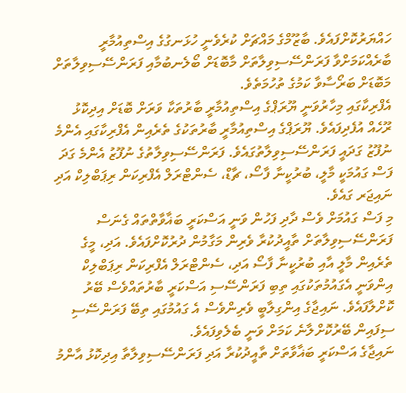ހައްޔަރުކޮށްފައެވެ. ބާޒޫމްގެ މައްޗަށް ކުރެވެނީ ހުޅަނގުގެ އިސްތިއުމާރީ ބާރެއްކަމަށްވާ ފަރަންސޭސިވިލާތަށް މާބޮޑަށް ބޯލެނބުމާއި ފަރަންސޭސިވިލާތަށް މަބޮޑަށް ބަރޯސާވާ ކަމުގެ ތުހުމަތެވެ.
އެފްރިކާގައި މިހާރުވަނީ ޔޫރަޕްގެ އިސްތިއުމާރީ ބާރުތަކާ ވަރަށް ބޮޑަށް އިދިކޮޅު ރޫހެއް އުފެދިފައެވެ. ޔޫރަޕްގެ އިސްތިއުމާރީ ބާރުތަކުގެ ތެރެއިން އެފްރިކާގައި އެންމެ ނުފޫޒު ގަދައީ ފަރަންސޭސިވިލާތުގައެވެ. ފަރަންސޭސިވިލާތުގެ ނުފޫޒު އެންމެ ގަދަ ފަސް ގައުމަކީ މާލީ، ބުރުކީނާ ފާސޯ، ޗާޑް، ސެންޓްރަލް އެފްރިކަން ރިޕަބްލިކް އަދި ނައިޖަރ ގައެވެ.
މި ފަސް ގައުމަށް ވެސް ދާދި ފަހުން ވަނީ އަސްކަރީ ބަޣާވާތްތައް ގެނަސް ފަރަންސޭސިވިލާތަށް ތާއީދުކުރާ ވެރިން މަގާމުން ދުރުކޮށްފައެވެ. އަދި، މީގެ ތެރެއިން މާލީ އާއި ބުރުކީނާ ފާސޯ އަދި، ސެންޓްރަލް އެފްރިކަން ރިޕަބްލިކް އިންވަނީ އެގައުމުތަކުގައި ތިބި ފަރަންސޭސި އަސްކަރީ ބާރުތައްވެސް ބޭރު ކޮށްލާފައެވެ. ނައިޖާގެ އިންގިލާބީ ވެރިންވެސް އެ ގައުމުގައި ތިބޭ ފަރަންސޭސި ސިފައިން ބޭރުކޮށްލާނެ ކަމަށް ވަނީ ބެލެވިފައެވެ.
ނައިޖާގެ އަސްކަރީ ބަޣާވާތަށް ތާއީދުކުރާ އަދި ފަރަންސޭސިވިލާތާ އިދިކޮޅު އާންމު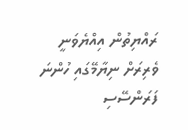ރައްޔިތުން އިއްޔެވަނީ ވެރިރަށް ނިޔާމޭގައި ހުންނަ ފަރަންސޭސި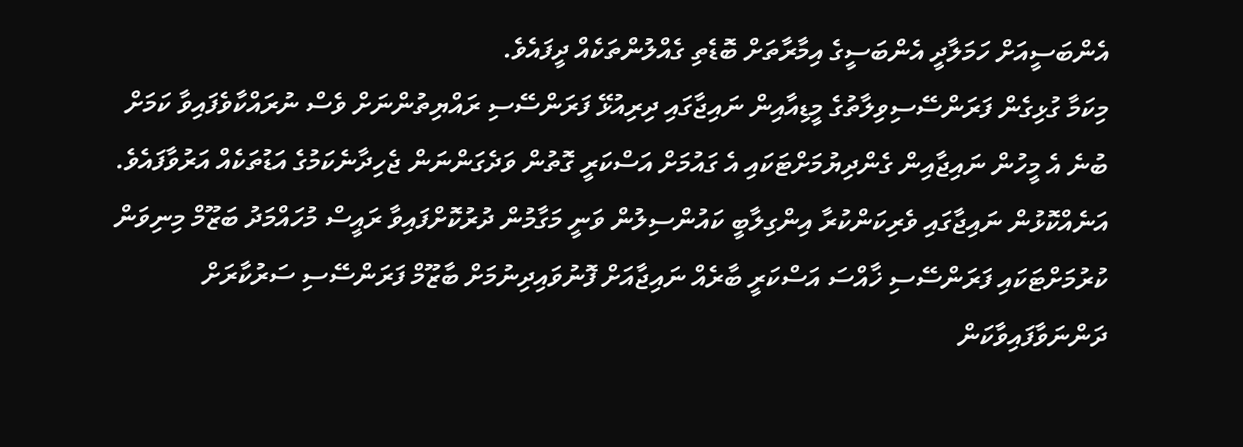އެންބަސީއަށް ހަމަލާދީ އެންބަސީގެ އިމާރާތަށް ބޮޑެތި ގެއްލުންތަކެއް ދީފައެވެ.
މިކަމާ ގުޅިގެން ފަރަންސޭސިވިލާތުގެ މީޑިއާއިން ނައިޖާގައި ދިރިއުޅޭ ފަރަންސޭސި ރައްޔިތުންނަށް ވެސް ނުރައްކާވެފައިވާ ކަމަށް ބުނެ އެ މީހުން ނައިޖާއިން ގެންދިޔުމަށްޓަކައި އެ ގައުމަށް އަސްކަރީ ގޮތުން ވަދެގަންނަން ޖެހިދާނެކަމުގެ އަޑުތަކެއް އަރުވާފައެވެ.
އަނެއްކޮޅުން ނައިޖާގައި ވެރިކަންކުރާ އިންގިލާބީ ކައުންސިލުން ވަނީ މަގާމުން ދުރުކޮށްފައިވާ ރައީސް މުހައްމަދު ބަޒޫމް މިނިވަން ކުރުމަށްޓަކައި ފަރަންސޭސި ޚާއްސަ އަސްކަރީ ބާރެއް ނައިޖާއަށް ފޮނުވައިދިނުމަށް ބާޒޫމް ފަރަންސޭސި ސަރުކާރަށް ދަންނަވާފައިވާކަން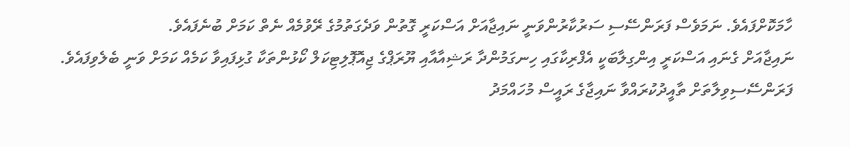ހާމަކޮށްފައެވެ. ނަމަވެސް ފަރަންސޭސި ސަރުކާރުންވަނީ ނައިޖާއަށް އަސްކަރީ ގޮތުން ވަދެގަތުމުގެ ރޭވުމެއް ނެތް ކަމަށް ބުނެފައެވެ.
ނައިޖާއަށް ގެނައި އަސްކަރީ އިންގިލާބަކީ އެފްރިކާގައި ހިނގަމުންދާ ރަޝިއާއާއި ޔޫރަޕްގެ ޖިއޮޕޮލިޓިކަލް ކޯޅުންތަކާ ގުޅިފައިވާ ކަމެއް ކަމަށް ވަނީ ބެލެވިފައެވެ. ފަރަންސޭސިވިލާތަށް ތާއީދުކުރައްވާ ނައިޖާގެ ރައީސް މުހައްމަދު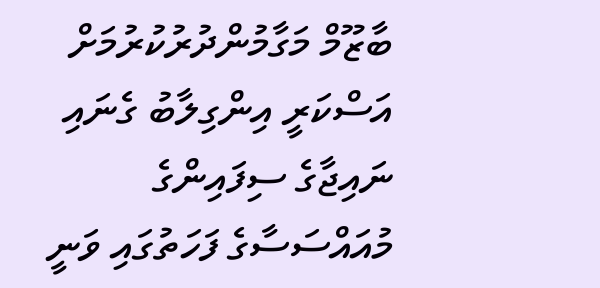ބާޒޫމް މަގާމުންދުރުކުރުމަށް އަސްކަރީ އިންގިލާބު ގެނައި ނައިޖާގެ ސިފައިންގެ މުއައްސަސާގެ ފަހަތުގައި ވަނީ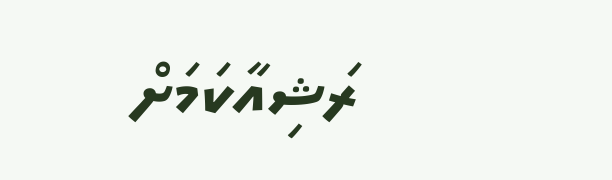ރަޝިއާކަމަށް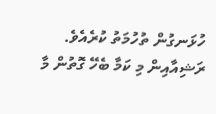ހުޅަނގުން ތުހުމަތު ކުރެއެވެ. ރަޝިއާއިން މި ކަމާ ބެހޭ ގޮތުން މާ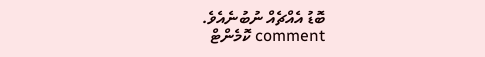ބޮޑު އެއްޗެއް ނުބުނެއެވެ.
comment ކޮމެންޓް